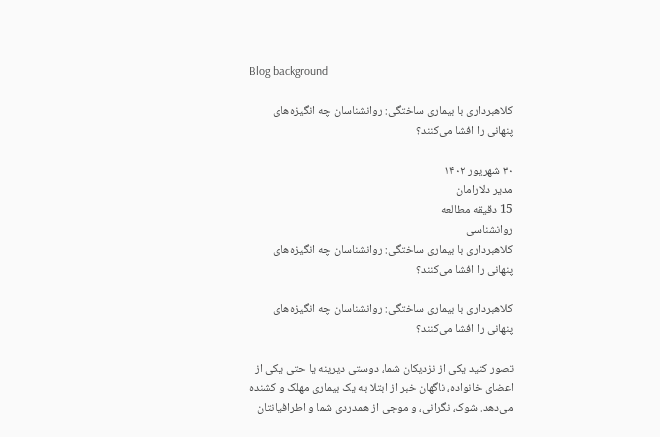Blog background

کلاهبرداری با بیماری ساختگی: روانشناسان چه انگیزه‌های پنهانی را افشا می‌کنند؟

۳۰ شهریور ۱۴۰۲
مدیر دلارامان
15 دقیقه مطالعه
روانشناسی
کلاهبرداری با بیماری ساختگی: روانشناسان چه انگیزه‌های پنهانی را افشا می‌کنند؟

کلاهبرداری با بیماری ساختگی: روانشناسان چه انگیزه‌های پنهانی را افشا می‌کنند؟

تصور کنید یکی از نزدیکان شما، دوستی دیرینه یا حتی یکی از اعضای خانواده، ناگهان خبر از ابتلا به یک بیماری مهلک و کشنده می‌دهد. شوک، نگرانی، و موجی از همدردی شما و اطرافیانتان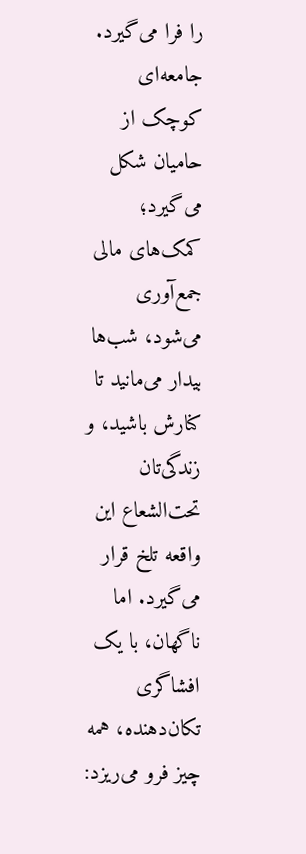را فرا می‌گیرد. جامعه‌ای کوچک از حامیان شکل می‌گیرد؛ کمک‌های مالی جمع‌آوری می‌شود، شب‌ها بیدار می‌مانید تا کنارش باشید، و زندگی‌تان تحت‌الشعاع این واقعه تلخ قرار می‌گیرد. اما ناگهان، با یک افشاگری تکان‌دهنده، همه چیز فرو می‌ریزد: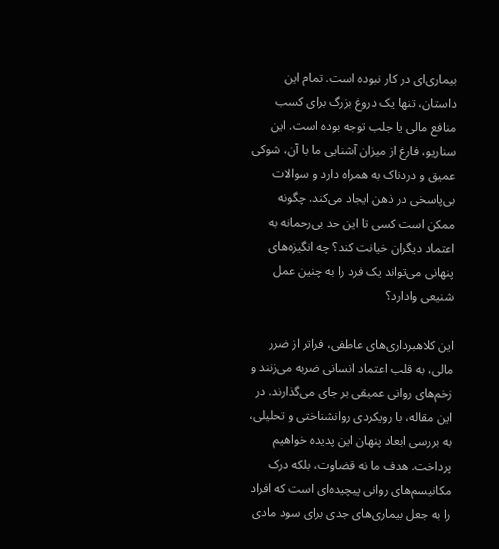بیماری‌ای در کار نبوده است. تمام این داستان، تنها یک دروغ بزرگ برای کسب منافع مالی یا جلب توجه بوده است. این سناریو، فارغ از میزان آشنایی ما با آن، شوکی عمیق و دردناک به همراه دارد و سوالات بی‌پاسخی در ذهن ایجاد می‌کند. چگونه ممکن است کسی تا این حد بی‌رحمانه به اعتماد دیگران خیانت کند؟ چه انگیزه‌های پنهانی می‌تواند یک فرد را به چنین عمل شنیعی وادارد؟

این کلاهبرداری‌های عاطفی، فراتر از ضرر مالی، به قلب اعتماد انسانی ضربه می‌زنند و زخم‌های روانی عمیقی بر جای می‌گذارند. در این مقاله، با رویکردی روانشناختی و تحلیلی، به بررسی ابعاد پنهان این پدیده خواهیم پرداخت. هدف ما نه قضاوت، بلکه درک مکانیسم‌های روانی پیچیده‌ای است که افراد را به جعل بیماری‌های جدی برای سود مادی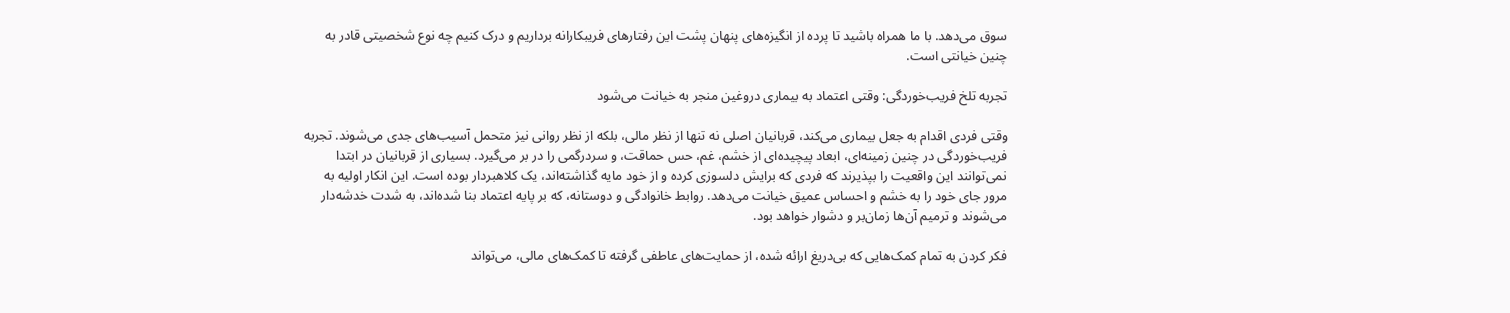سوق می‌دهد. با ما همراه باشید تا پرده از انگیزه‌های پنهان پشت این رفتارهای فریبکارانه برداریم و درک کنیم چه نوع شخصیتی قادر به چنین خیانتی است.

تجربه تلخ فریب‌خوردگی: وقتی اعتماد به بیماری دروغین منجر به خیانت می‌شود

وقتی فردی اقدام به جعل بیماری می‌کند، قربانیان اصلی نه تنها از نظر مالی، بلکه از نظر روانی نیز متحمل آسیب‌های جدی می‌شوند. تجربه فریب‌خوردگی در چنین زمینه‌ای، ابعاد پیچیده‌ای از خشم، غم، حس حماقت، و سردرگمی را در بر می‌گیرد. بسیاری از قربانیان در ابتدا نمی‌توانند این واقعیت را بپذیرند که فردی که برایش دلسوزی کرده و از خود مایه گذاشته‌اند، یک کلاهبردار بوده است. این انکار اولیه به مرور جای خود را به خشم و احساس عمیق خیانت می‌دهد. روابط خانوادگی و دوستانه، که بر پایه اعتماد بنا شده‌اند، به شدت خدشه‌دار می‌شوند و ترمیم آن‌ها زمان‌بر و دشوار خواهد بود.

فکر کردن به تمام کمک‌هایی که بی‌دریغ ارائه شده، از حمایت‌های عاطفی گرفته تا کمک‌های مالی، می‌تواند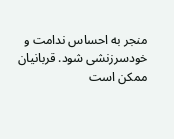منجر به احساس ندامت و خودسرزنشی شود. قربانیان ممکن است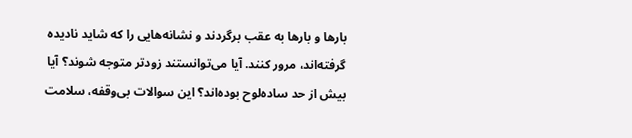بارها و بارها به عقب برگردند و نشانه‌هایی را که شاید نادیده گرفته‌اند، مرور کنند. آیا می‌توانستند زودتر متوجه شوند؟ آیا بیش از حد ساده‌لوح بوده‌اند؟ این سوالات بی‌وقفه، سلامت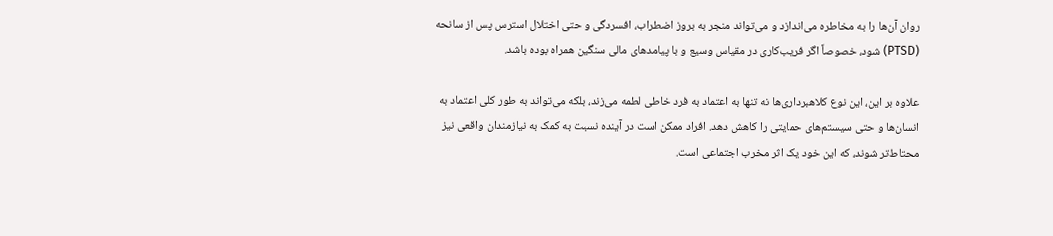روان آن‌ها را به مخاطره می‌اندازد و می‌تواند منجر به بروز اضطراب، افسردگی و حتی اختلال استرس پس از سانحه (PTSD) شود، خصوصاً اگر فریب‌کاری در مقیاس وسیع و با پیامدهای مالی سنگین همراه بوده باشد.

علاوه بر این، این نوع کلاهبرداری‌ها نه تنها به اعتماد به فرد خاطی لطمه می‌زند، بلکه می‌تواند به طور کلی اعتماد به انسان‌ها و حتی سیستم‌های حمایتی را کاهش دهد. افراد ممکن است در آینده نسبت به کمک به نیازمندان واقعی نیز محتاط‌تر شوند، که این خود یک اثر مخرب اجتماعی است.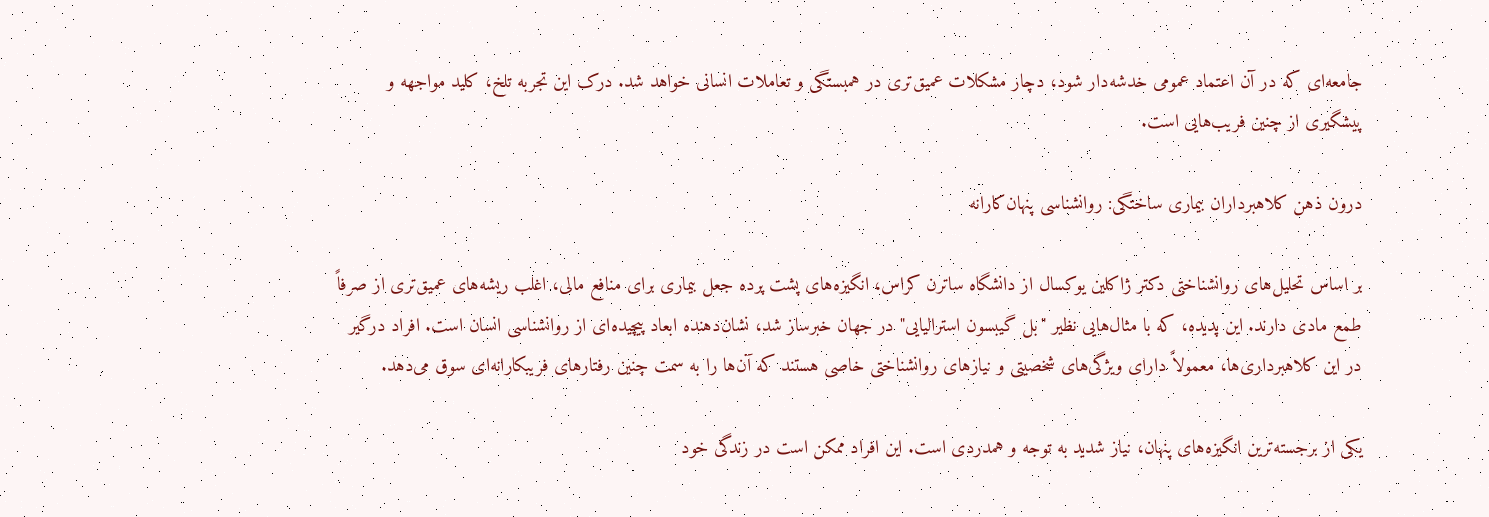جامعه‌ای که در آن اعتماد عمومی خدشه‌دار شود، دچار مشکلات عمیق‌تری در همبستگی و تعاملات انسانی خواهد شد. درک این تجربه تلخ، کلید مواجهه و پیشگیری از چنین فریب‌هایی است.

درون ذهن کلاهبرداران بیماری ساختگی: روانشناسی پنهان‌کارانه

بر اساس تحلیل‌های روانشناختی دکتر ژاکلین یوکسال از دانشگاه ساترن کراس، انگیزه‌های پشت پرده جعل بیماری برای منافع مالی، اغلب ریشه‌های عمیق‌تری از صرفاً طمع مادی دارند. این پدیده، که با مثال‌هایی نظیر "بل گیبسون استرالیایی" در جهان خبرساز شد، نشان‌دهنده ابعاد پیچیده‌ای از روانشناسی انسان است. افراد درگیر در این کلاهبرداری‌ها، معمولاً دارای ویژگی‌های شخصیتی و نیازهای روانشناختی خاصی هستند که آن‌ها را به سمت چنین رفتارهای فریبکارانه‌ای سوق می‌دهد.

یکی از برجسته‌ترین انگیزه‌های پنهان، نیاز شدید به توجه و همدردی است. این افراد ممکن است در زندگی خود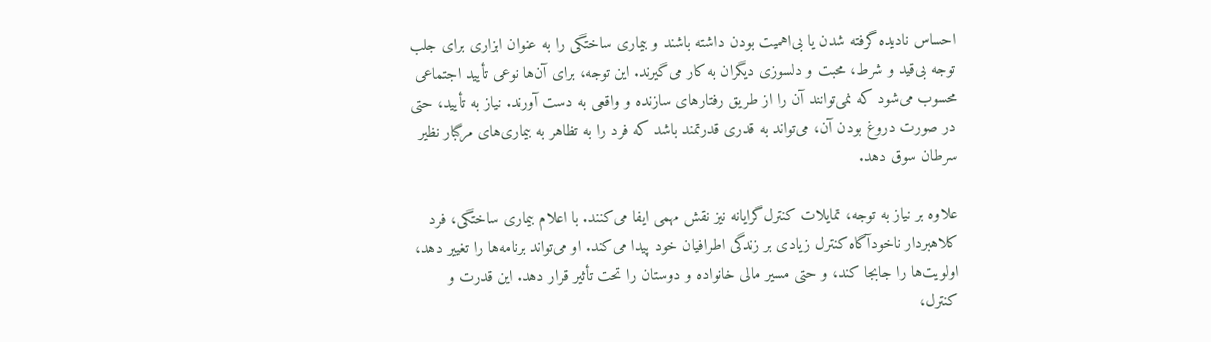احساس نادیده گرفته شدن یا بی‌اهمیت بودن داشته باشند و بیماری ساختگی را به عنوان ابزاری برای جلب توجه بی‌قید و شرط، محبت و دلسوزی دیگران به کار می‌گیرند. این توجه، برای آن‌ها نوعی تأیید اجتماعی محسوب می‌شود که نمی‌توانند آن را از طریق رفتارهای سازنده و واقعی به دست آورند. نیاز به تأیید، حتی در صورت دروغ بودن آن، می‌تواند به قدری قدرتمند باشد که فرد را به تظاهر به بیماری‌های مرگبار نظیر سرطان سوق دهد.

علاوه بر نیاز به توجه، تمایلات کنترل‌گرایانه نیز نقش مهمی ایفا می‌کنند. با اعلام بیماری ساختگی، فرد کلاهبردار ناخودآگاه کنترل زیادی بر زندگی اطرافیان خود پیدا می‌کند. او می‌تواند برنامه‌ها را تغییر دهد، اولویت‌ها را جابجا کند، و حتی مسیر مالی خانواده و دوستان را تحت تأثیر قرار دهد. این قدرت و کنترل،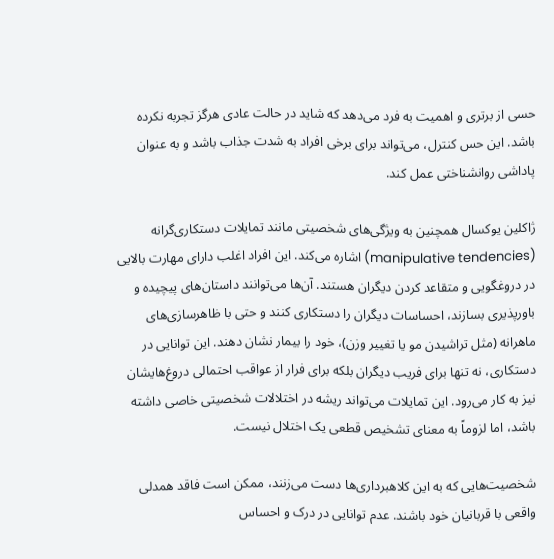حسی از برتری و اهمیت به فرد می‌دهد که شاید در حالت عادی هرگز تجربه نکرده باشد. این حس کنترل، می‌تواند برای برخی افراد به شدت جذاب باشد و به عنوان پاداشی روانشناختی عمل کند.

ژاکلین یوکسال همچنین به ویژگی‌های شخصیتی مانند تمایلات دستکاری‌گرانه (manipulative tendencies) اشاره می‌کند. این افراد اغلب دارای مهارت بالایی در دروغگویی و متقاعد کردن دیگران هستند. آن‌ها می‌توانند داستان‌های پیچیده و باورپذیری بسازند، احساسات دیگران را دستکاری کنند و حتی با ظاهرسازی‌های ماهرانه (مثل تراشیدن مو یا تغییر وزن)، خود را بیمار نشان دهند. این توانایی در دستکاری، نه تنها برای فریب دیگران بلکه برای فرار از عواقب احتمالی دروغ‌هایشان نیز به کار می‌رود. این تمایلات می‌تواند ریشه در اختلالات شخصیتی خاصی داشته باشد، اما لزوماً به معنای تشخیص قطعی یک اختلال نیست.

شخصیت‌هایی که به این کلاهبرداری‌ها دست می‌زنند، ممکن است فاقد همدلی واقعی با قربانیان خود باشند. عدم توانایی در درک و احساس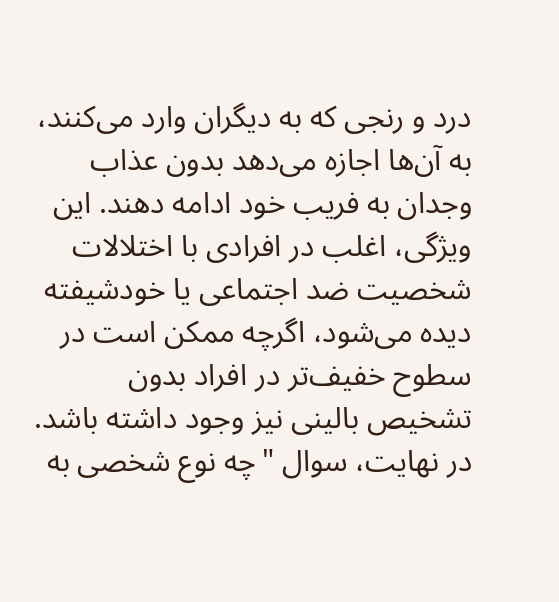درد و رنجی که به دیگران وارد می‌کنند، به آن‌ها اجازه می‌دهد بدون عذاب وجدان به فریب خود ادامه دهند. این ویژگی، اغلب در افرادی با اختلالات شخصیت ضد اجتماعی یا خودشیفته دیده می‌شود، اگرچه ممکن است در سطوح خفیف‌تر در افراد بدون تشخیص بالینی نیز وجود داشته باشد. در نهایت، سوال "چه نوع شخصی به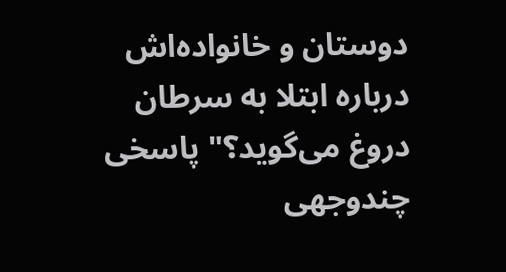دوستان و خانواده‌اش درباره ابتلا به سرطان دروغ می‌گوید؟" پاسخی چندوجهی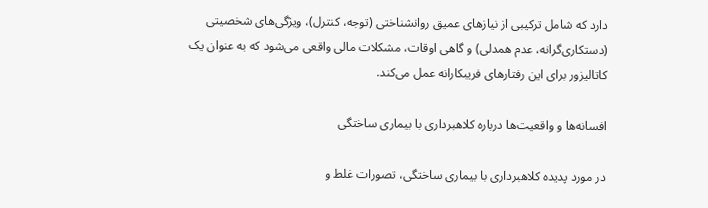دارد که شامل ترکیبی از نیازهای عمیق روانشناختی (توجه، کنترل)، ویژگی‌های شخصیتی (دستکاری‌گرانه، عدم همدلی) و گاهی اوقات، مشکلات مالی واقعی می‌شود که به عنوان یک کاتالیزور برای این رفتارهای فریبکارانه عمل می‌کند.

افسانه‌ها و واقعیت‌ها درباره کلاهبرداری با بیماری ساختگی

در مورد پدیده کلاهبرداری با بیماری ساختگی، تصورات غلط و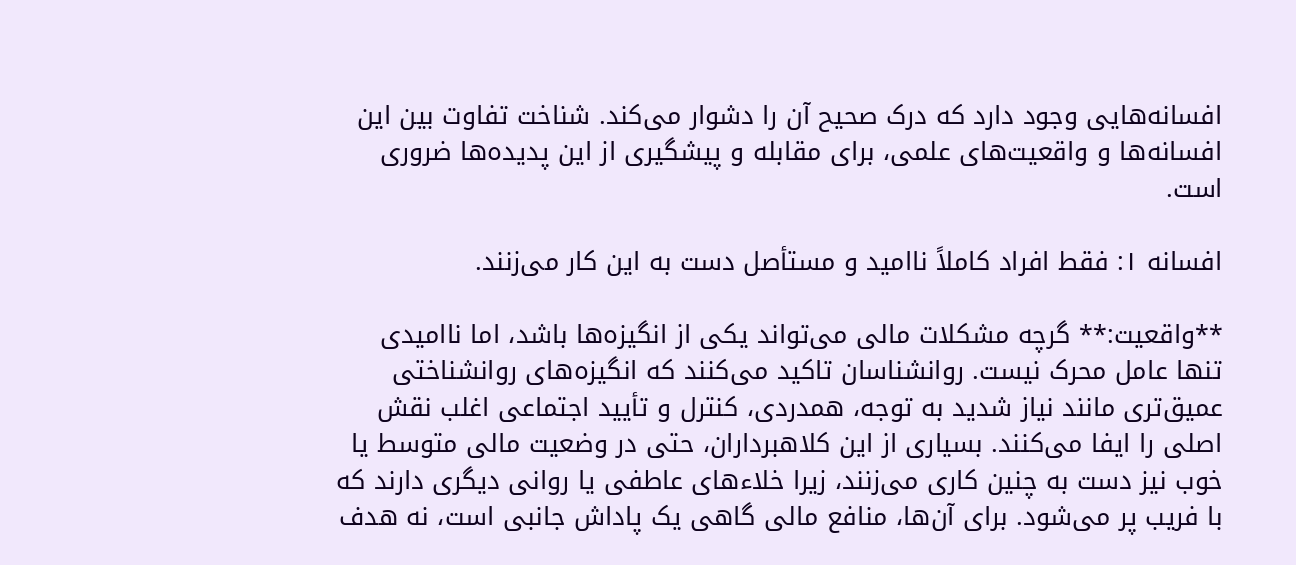افسانه‌هایی وجود دارد که درک صحیح آن را دشوار می‌کند. شناخت تفاوت بین این افسانه‌ها و واقعیت‌های علمی، برای مقابله و پیشگیری از این پدیده‌ها ضروری است.

افسانه ۱: فقط افراد کاملاً ناامید و مستأصل دست به این کار می‌زنند.

**واقعیت:** گرچه مشکلات مالی می‌تواند یکی از انگیزه‌ها باشد، اما ناامیدی تنها عامل محرک نیست. روانشناسان تاکید می‌کنند که انگیزه‌های روانشناختی عمیق‌تری مانند نیاز شدید به توجه، همدردی، کنترل و تأیید اجتماعی اغلب نقش اصلی را ایفا می‌کنند. بسیاری از این کلاهبرداران، حتی در وضعیت مالی متوسط یا خوب نیز دست به چنین کاری می‌زنند، زیرا خلاءهای عاطفی یا روانی دیگری دارند که با فریب پر می‌شود. برای آن‌ها، منافع مالی گاهی یک پاداش جانبی است، نه هدف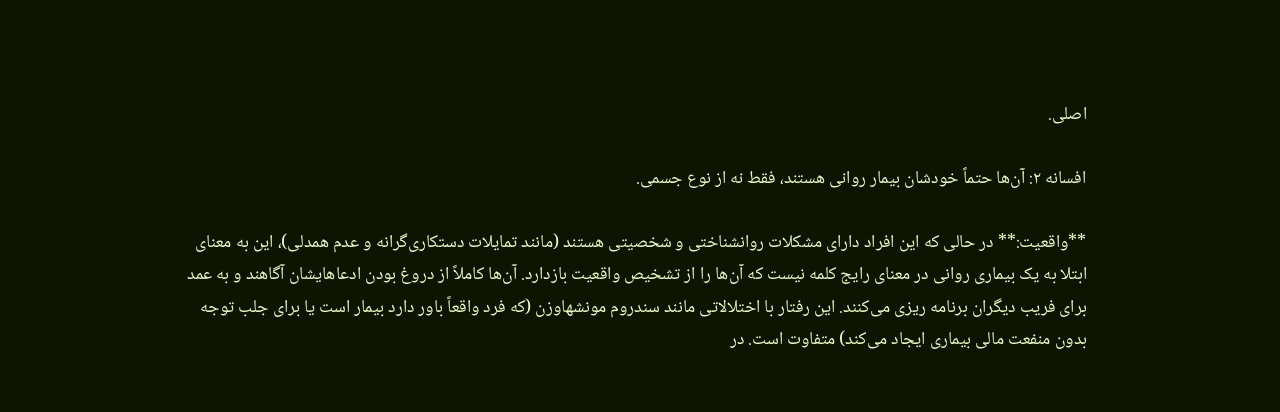اصلی.

افسانه ۲: آن‌ها حتماً خودشان بیمار روانی هستند، فقط نه از نوع جسمی.

**واقعیت:** در حالی که این افراد دارای مشکلات روانشناختی و شخصیتی هستند (مانند تمایلات دستکاری‌گرانه و عدم همدلی)، این به معنای ابتلا به یک بیماری روانی در معنای رایج کلمه نیست که آن‌ها را از تشخیص واقعیت بازدارد. آن‌ها کاملاً از دروغ بودن ادعاهایشان آگاهند و به عمد برای فریب دیگران برنامه ریزی می‌کنند. این رفتار با اختلالاتی مانند سندروم مونشهاوزن (که فرد واقعاً باور دارد بیمار است یا برای جلب توجه بدون منفعت مالی بیماری ایجاد می‌کند) متفاوت است. در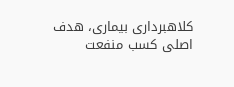کلاهبرداری بیماری، هدف اصلی کسب منفعت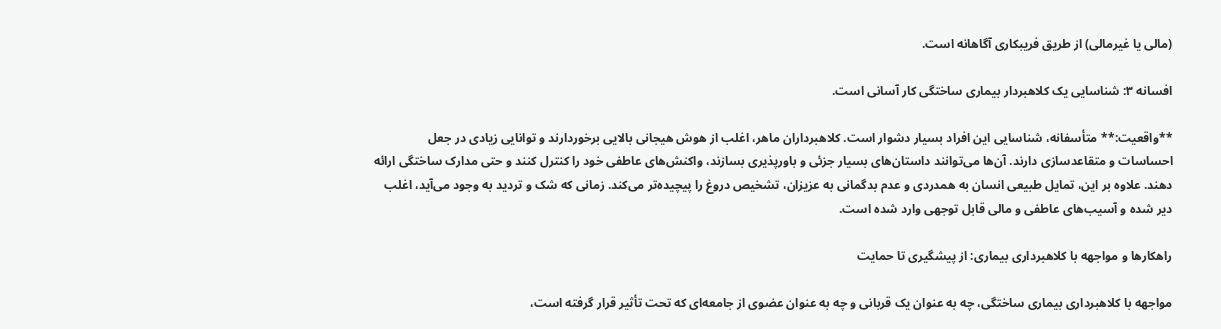(مالی یا غیرمالی) از طریق فریبکاری آگاهانه است.

افسانه ۳: شناسایی یک کلاهبردار بیماری ساختگی کار آسانی است.

**واقعیت:** متأسفانه، شناسایی این افراد بسیار دشوار است. کلاهبرداران ماهر، اغلب از هوش هیجانی بالایی برخوردارند و توانایی زیادی در جعل احساسات و متقاعدسازی دارند. آن‌ها می‌توانند داستان‌های بسیار جزئی و باورپذیری بسازند، واکنش‌های عاطفی خود را کنترل کنند و حتی مدارک ساختگی ارائه دهند. علاوه بر این، تمایل طبیعی انسان به همدردی و عدم بدگمانی به عزیزان، تشخیص دروغ را پیچیده‌تر می‌کند. زمانی که شک و تردید به وجود می‌آید، اغلب دیر شده و آسیب‌های عاطفی و مالی قابل توجهی وارد شده است.

راهکارها و مواجهه با کلاهبرداری بیماری: از پیشگیری تا حمایت

مواجهه با کلاهبرداری بیماری ساختگی، چه به عنوان یک قربانی و چه به عنوان عضوی از جامعه‌ای که تحت تأثیر قرار گرفته است،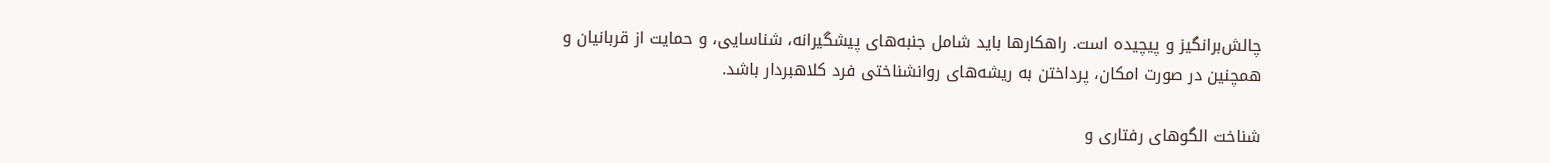چالش‌برانگیز و پیچیده است. راهکارها باید شامل جنبه‌های پیشگیرانه، شناسایی، و حمایت از قربانیان و همچنین در صورت امکان، پرداختن به ریشه‌های روانشناختی فرد کلاهبردار باشد.

شناخت الگوهای رفتاری و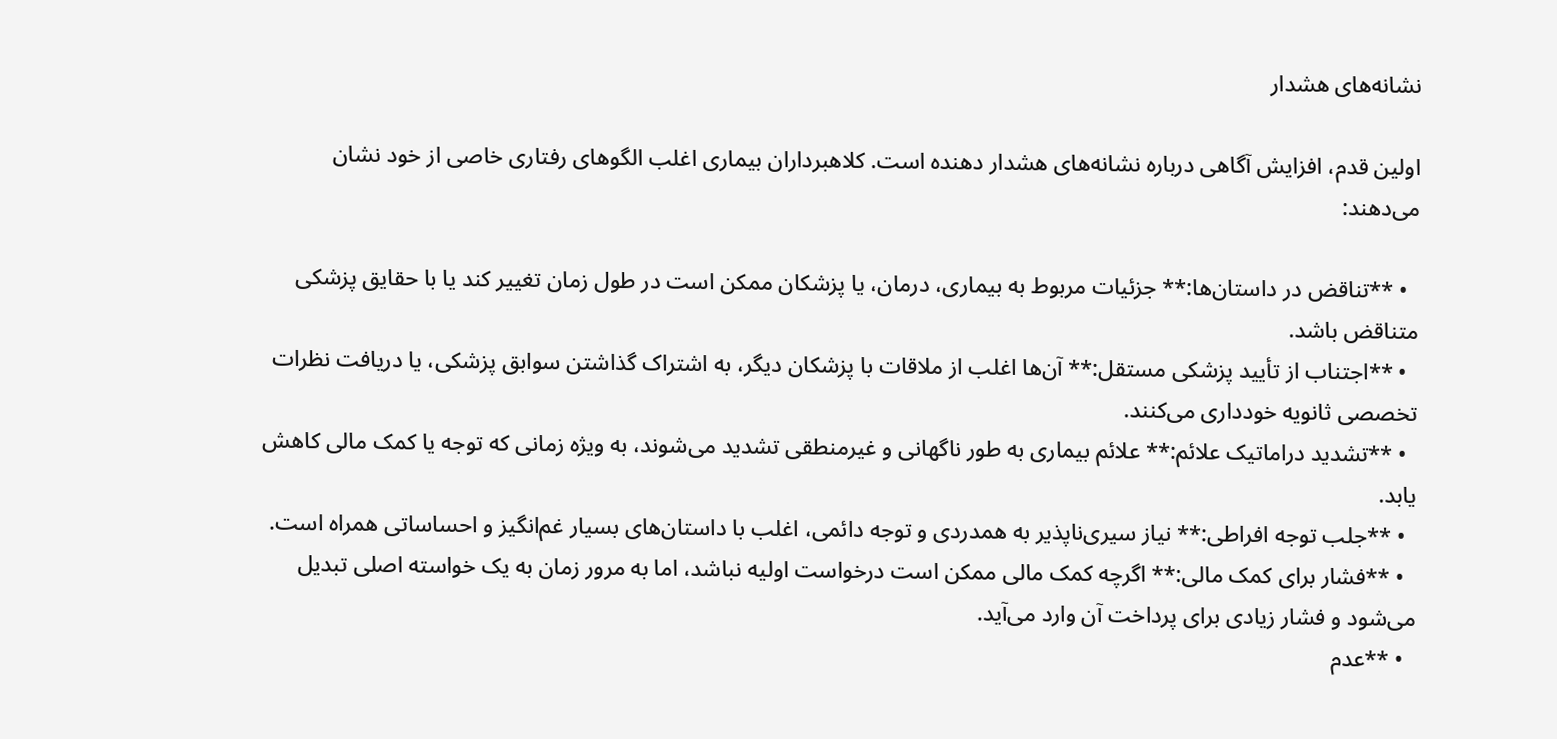نشانه‌های هشدار

اولین قدم، افزایش آگاهی درباره نشانه‌های هشدار دهنده است. کلاهبرداران بیماری اغلب الگوهای رفتاری خاصی از خود نشان می‌دهند:

  • **تناقض در داستان‌ها:** جزئیات مربوط به بیماری، درمان، یا پزشکان ممکن است در طول زمان تغییر کند یا با حقایق پزشکی متناقض باشد.
  • **اجتناب از تأیید پزشکی مستقل:** آن‌ها اغلب از ملاقات با پزشکان دیگر، به اشتراک گذاشتن سوابق پزشکی، یا دریافت نظرات تخصصی ثانویه خودداری می‌کنند.
  • **تشدید دراماتیک علائم:** علائم بیماری به طور ناگهانی و غیرمنطقی تشدید می‌شوند، به ویژه زمانی که توجه یا کمک مالی کاهش یابد.
  • **جلب توجه افراطی:** نیاز سیری‌ناپذیر به همدردی و توجه دائمی، اغلب با داستان‌های بسیار غم‌انگیز و احساساتی همراه است.
  • **فشار برای کمک مالی:** اگرچه کمک مالی ممکن است درخواست اولیه نباشد، اما به مرور زمان به یک خواسته اصلی تبدیل می‌شود و فشار زیادی برای پرداخت آن وارد می‌آید.
  • **عدم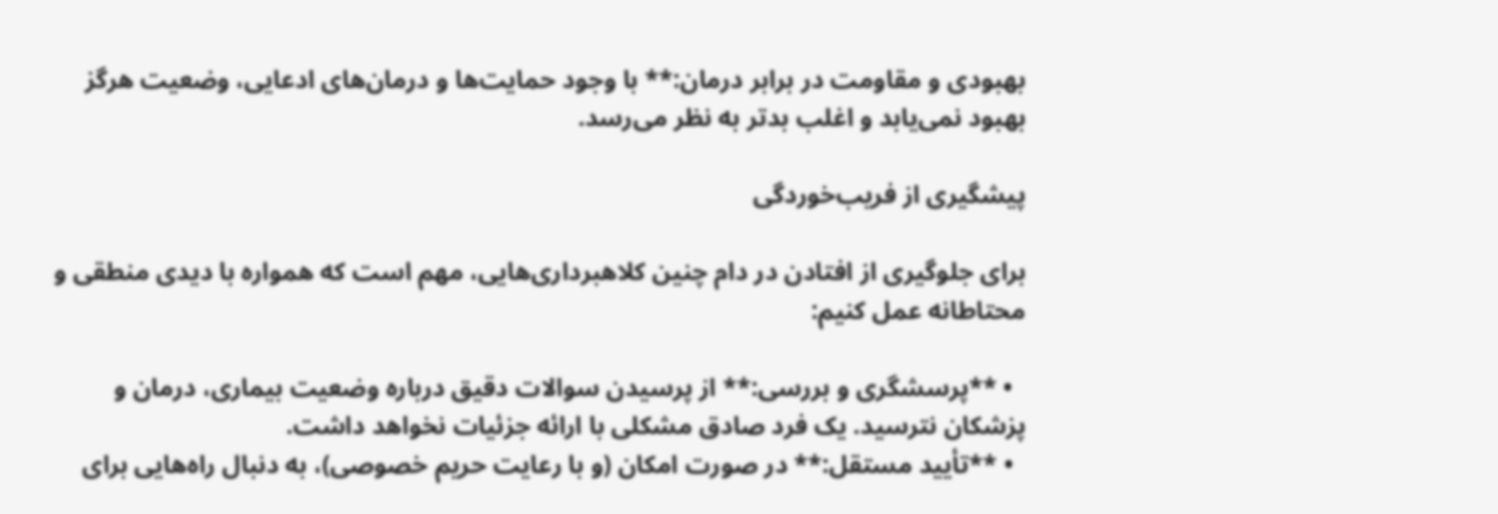بهبودی و مقاومت در برابر درمان:** با وجود حمایت‌ها و درمان‌های ادعایی، وضعیت هرگز بهبود نمی‌یابد و اغلب بدتر به نظر می‌رسد.

پیشگیری از فریب‌خوردگی

برای جلوگیری از افتادن در دام چنین کلاهبرداری‌هایی، مهم است که همواره با دیدی منطقی و محتاطانه عمل کنیم:

  • **پرسشگری و بررسی:** از پرسیدن سوالات دقیق درباره وضعیت بیماری، درمان و پزشکان نترسید. یک فرد صادق مشکلی با ارائه جزئیات نخواهد داشت.
  • **تأیید مستقل:** در صورت امکان (و با رعایت حریم خصوصی)، به دنبال راه‌هایی برای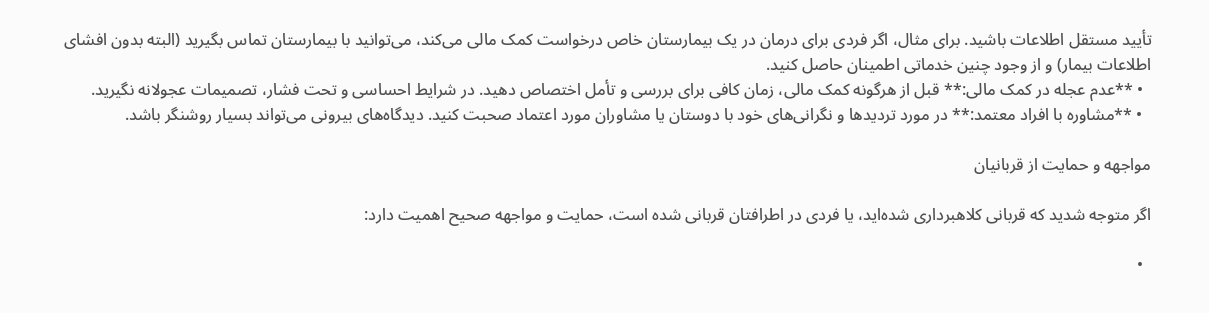تأیید مستقل اطلاعات باشید. برای مثال، اگر فردی برای درمان در یک بیمارستان خاص درخواست کمک مالی می‌کند، می‌توانید با بیمارستان تماس بگیرید (البته بدون افشای اطلاعات بیمار) و از وجود چنین خدماتی اطمینان حاصل کنید.
  • **عدم عجله در کمک مالی:** قبل از هرگونه کمک مالی، زمان کافی برای بررسی و تأمل اختصاص دهید. در شرایط احساسی و تحت فشار، تصمیمات عجولانه نگیرید.
  • **مشاوره با افراد معتمد:** در مورد تردیدها و نگرانی‌های خود با دوستان یا مشاوران مورد اعتماد صحبت کنید. دیدگاه‌های بیرونی می‌تواند بسیار روشنگر باشد.

مواجهه و حمایت از قربانیان

اگر متوجه شدید که قربانی کلاهبرداری شده‌اید، یا فردی در اطرافتان قربانی شده است، حمایت و مواجهه صحیح اهمیت دارد:

  •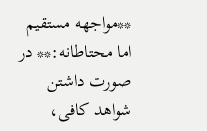**مواجهه مستقیم اما محتاطانه:** در صورت داشتن شواهد کافی،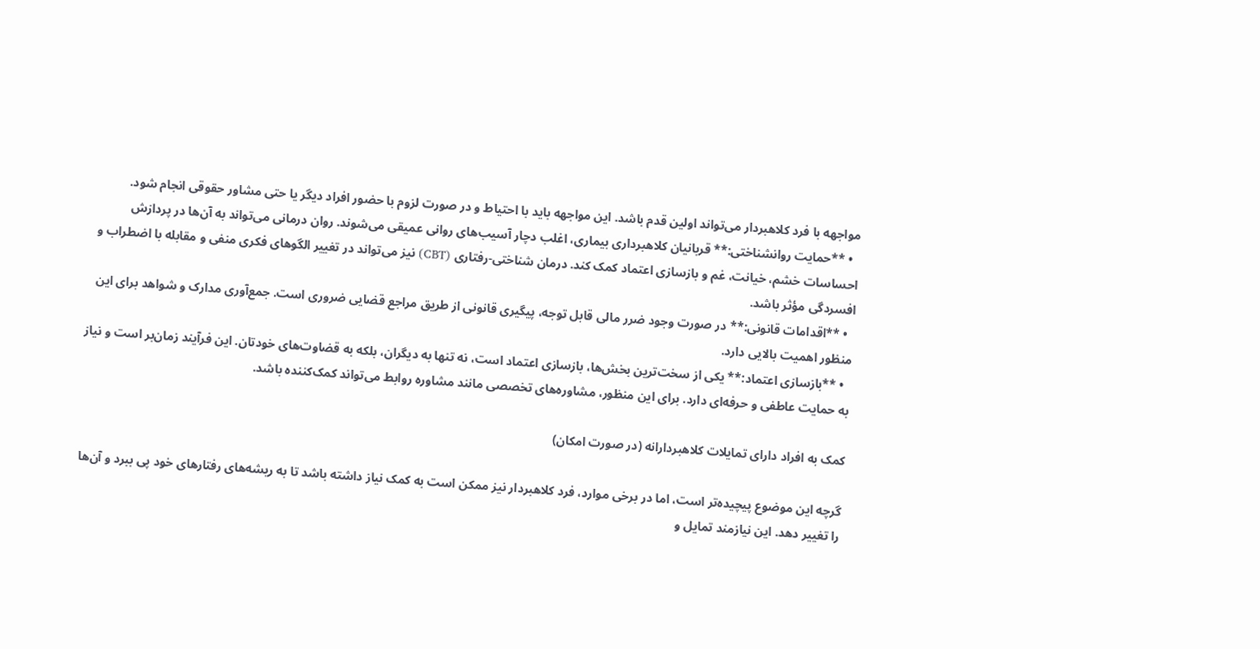مواجهه با فرد کلاهبردار می‌تواند اولین قدم باشد. این مواجهه باید با احتیاط و در صورت لزوم با حضور افراد دیگر یا حتی مشاور حقوقی انجام شود.
  • **حمایت روانشناختی:** قربانیان کلاهبرداری بیماری، اغلب دچار آسیب‌های روانی عمیقی می‌شوند. روان درمانی می‌تواند به آن‌ها در پردازش احساسات خشم، خیانت، غم و بازسازی اعتماد کمک کند. درمان شناختی-رفتاری (CBT) نیز می‌تواند در تغییر الگوهای فکری منفی و مقابله با اضطراب و افسردگی مؤثر باشد.
  • **اقدامات قانونی:** در صورت وجود ضرر مالی قابل توجه، پیگیری قانونی از طریق مراجع قضایی ضروری است. جمع‌آوری مدارک و شواهد برای این منظور اهمیت بالایی دارد.
  • **بازسازی اعتماد:** یکی از سخت‌ترین بخش‌ها، بازسازی اعتماد است، نه تنها به دیگران، بلکه به قضاوت‌های خودتان. این فرآیند زمان‌بر است و نیاز به حمایت عاطفی و حرفه‌ای دارد. برای این منظور، مشاوره‌های تخصصی مانند مشاوره روابط می‌تواند کمک‌کننده باشد.

کمک به افراد دارای تمایلات کلاهبردارانه (در صورت امکان)

گرچه این موضوع پیچیده‌تر است، اما در برخی موارد، فرد کلاهبردار نیز ممکن است به کمک نیاز داشته باشد تا به ریشه‌های رفتارهای خود پی ببرد و آن‌ها را تغییر دهد. این نیازمند تمایل و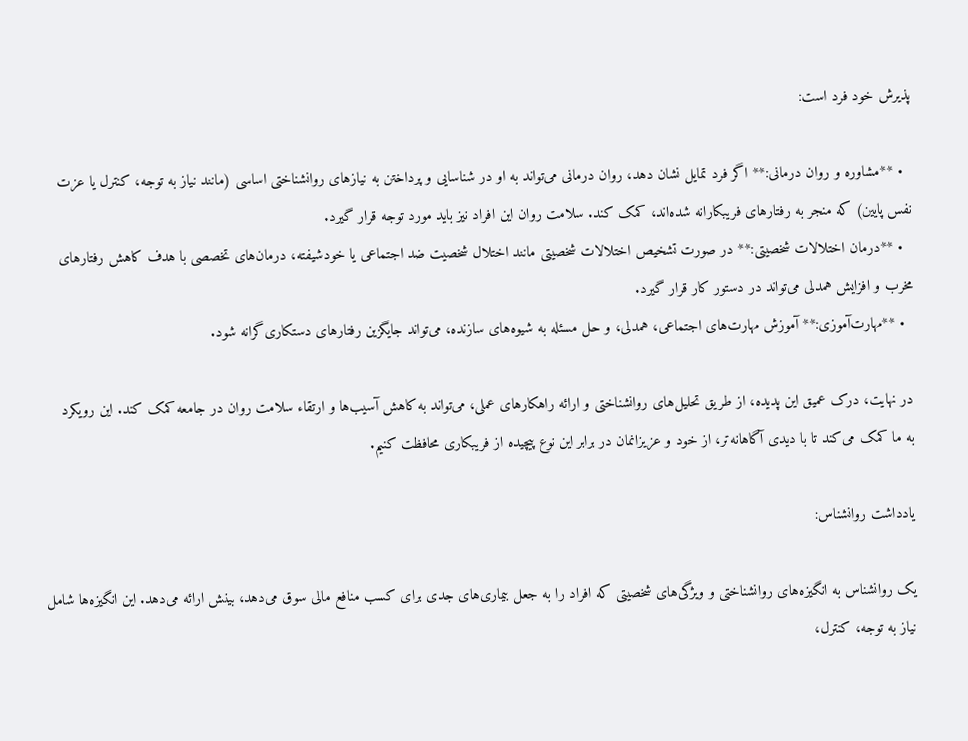پذیرش خود فرد است:

  • **مشاوره و روان درمانی:** اگر فرد تمایل نشان دهد، روان درمانی می‌تواند به او در شناسایی و پرداختن به نیازهای روانشناختی اساسی (مانند نیاز به توجه، کنترل یا عزت نفس پایین) که منجر به رفتارهای فریبکارانه شده‌اند، کمک کند. سلامت روان این افراد نیز باید مورد توجه قرار گیرد.
  • **درمان اختلالات شخصیتی:** در صورت تشخیص اختلالات شخصیتی مانند اختلال شخصیت ضد اجتماعی یا خودشیفته، درمان‌های تخصصی با هدف کاهش رفتارهای مخرب و افزایش همدلی می‌تواند در دستور کار قرار گیرد.
  • **مهارت‌آموزی:** آموزش مهارت‌های اجتماعی، همدلی، و حل مسئله به شیوه‌های سازنده، می‌تواند جایگزین رفتارهای دستکاری‌گرانه شود.

در نهایت، درک عمیق این پدیده، از طریق تحلیل‌های روانشناختی و ارائه راهکارهای عملی، می‌تواند به کاهش آسیب‌ها و ارتقاء سلامت روان در جامعه کمک کند. این رویکرد به ما کمک می‌کند تا با دیدی آگاهانه‌تر، از خود و عزیزانمان در برابر این نوع پیچیده از فریبکاری محافظت کنیم.

یادداشت روانشناس:

یک روانشناس به انگیزه‌های روانشناختی و ویژگی‌های شخصیتی که افراد را به جعل بیماری‌های جدی برای کسب منافع مالی سوق می‌دهد، بینش ارائه می‌دهد. این انگیزه‌ها شامل نیاز به توجه، کنترل،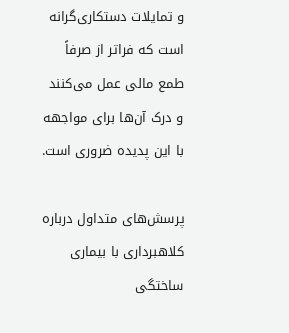و تمایلات دستکاری‌گرانه است که فراتر از صرفاً طمع مالی عمل می‌کنند و درک آن‌ها برای مواجهه با این پدیده ضروری است.

پرسش‌های متداول درباره کلاهبرداری با بیماری ساختگی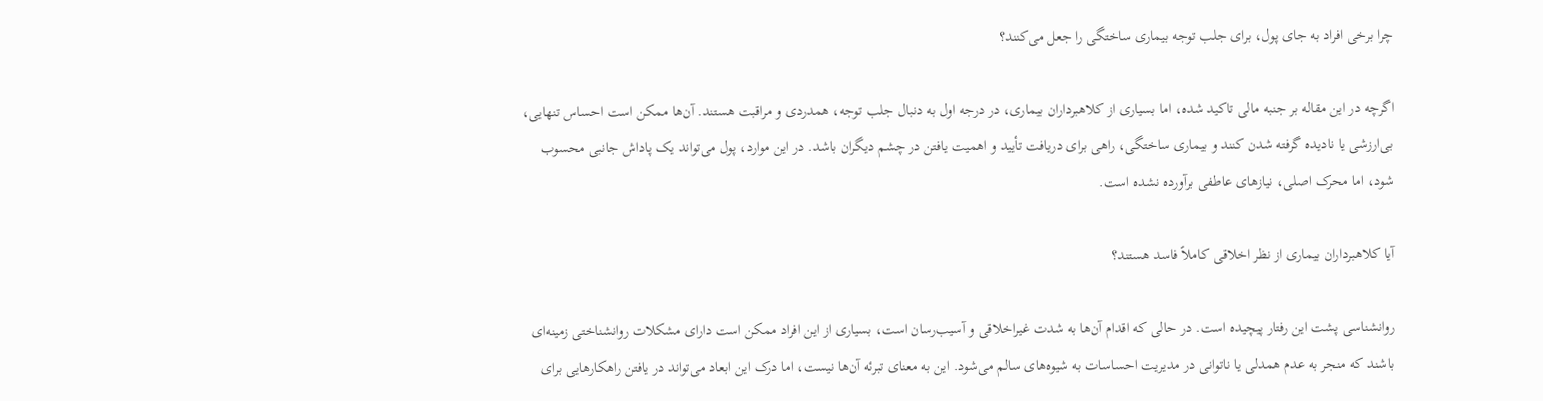چرا برخی افراد به جای پول، برای جلب توجه بیماری ساختگی را جعل می‌کنند؟

اگرچه در این مقاله بر جنبه مالی تاکید شده، اما بسیاری از کلاهبرداران بیماری، در درجه اول به دنبال جلب توجه، همدردی و مراقبت هستند. آن‌ها ممکن است احساس تنهایی، بی‌ارزشی یا نادیده گرفته شدن کنند و بیماری ساختگی، راهی برای دریافت تأیید و اهمیت یافتن در چشم دیگران باشد. در این موارد، پول می‌تواند یک پاداش جانبی محسوب شود، اما محرک اصلی، نیازهای عاطفی برآورده نشده است.

آیا کلاهبرداران بیماری از نظر اخلاقی کاملاً فاسد هستند؟

روانشناسی پشت این رفتار پیچیده است. در حالی که اقدام آن‌ها به شدت غیراخلاقی و آسیب‌رسان است، بسیاری از این افراد ممکن است دارای مشکلات روانشناختی زمینه‌ای باشند که منجر به عدم همدلی یا ناتوانی در مدیریت احساسات به شیوه‌های سالم می‌شود. این به معنای تبرئه آن‌ها نیست، اما درک این ابعاد می‌تواند در یافتن راهکارهایی برای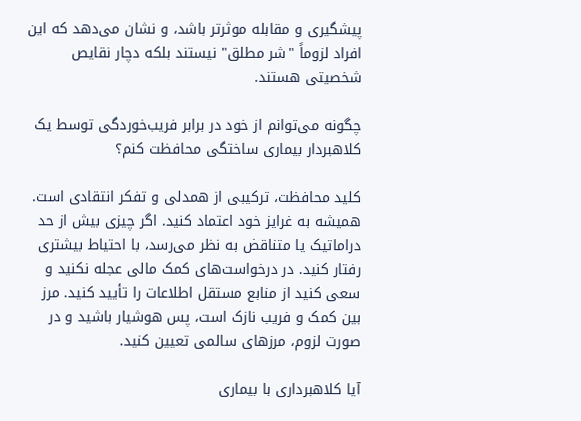پیشگیری و مقابله موثرتر باشد، و نشان می‌دهد که این افراد لزوماً "شر مطلق" نیستند بلکه دچار نقایص شخصیتی هستند.

چگونه می‌توانم از خود در برابر فریب‌خوردگی توسط یک کلاهبردار بیماری ساختگی محافظت کنم؟

کلید محافظت، ترکیبی از همدلی و تفکر انتقادی است. همیشه به غرایز خود اعتماد کنید. اگر چیزی بیش از حد دراماتیک یا متناقض به نظر می‌رسد، با احتیاط بیشتری رفتار کنید. در درخواست‌های کمک مالی عجله نکنید و سعی کنید از منابع مستقل اطلاعات را تأیید کنید. مرز بین کمک و فریب نازک است، پس هوشیار باشید و در صورت لزوم، مرزهای سالمی تعیین کنید.

آیا کلاهبرداری با بیماری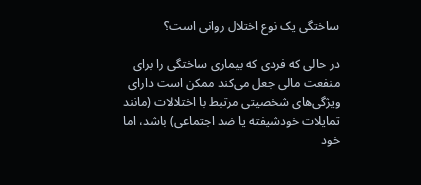ساختگی یک نوع اختلال روانی است؟

در حالی که فردی که بیماری ساختگی را برای منفعت مالی جعل می‌کند ممکن است دارای ویژگی‌های شخصیتی مرتبط با اختلالات (مانند تمایلات خودشیفته یا ضد اجتماعی) باشد، اما خود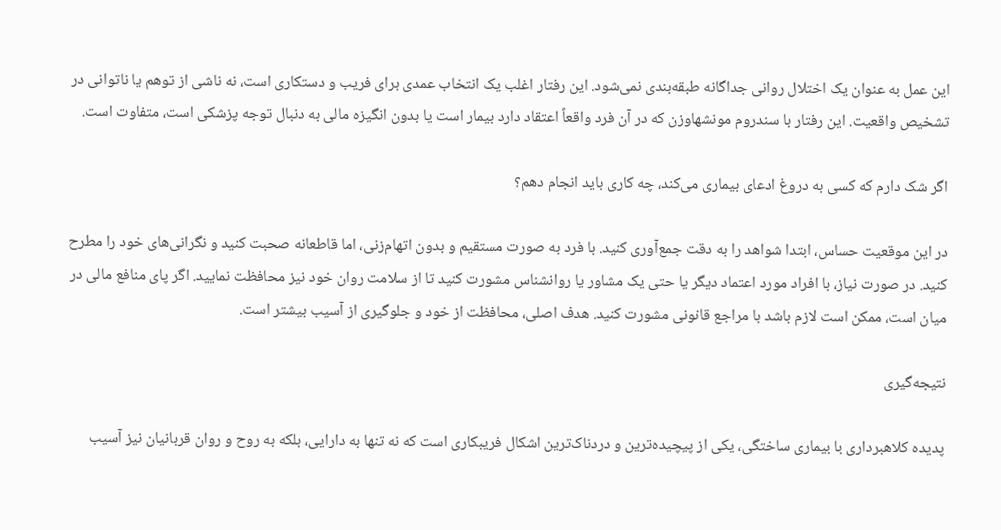این عمل به عنوان یک اختلال روانی جداگانه طبقه‌بندی نمی‌شود. این رفتار اغلب یک انتخاب عمدی برای فریب و دستکاری است، نه ناشی از توهم یا ناتوانی در تشخیص واقعیت. این رفتار با سندروم مونشهاوزن که در آن فرد واقعاً اعتقاد دارد بیمار است یا بدون انگیزه مالی به دنبال توجه پزشکی است، متفاوت است.

اگر شک دارم که کسی به دروغ ادعای بیماری می‌کند، چه کاری باید انجام دهم؟

در این موقعیت حساس، ابتدا شواهد را به دقت جمع‌آوری کنید. با فرد به صورت مستقیم و بدون اتهام‌زنی، اما قاطعانه صحبت کنید و نگرانی‌های خود را مطرح کنید. در صورت نیاز، با افراد مورد اعتماد دیگر یا حتی یک مشاور یا روانشناس مشورت کنید تا از سلامت روان خود نیز محافظت نمایید. اگر پای منافع مالی در میان است، ممکن است لازم باشد با مراجع قانونی مشورت کنید. هدف اصلی، محافظت از خود و جلوگیری از آسیب بیشتر است.

نتیجه‌گیری

پدیده کلاهبرداری با بیماری ساختگی، یکی از پیچیده‌ترین و دردناک‌ترین اشکال فریبکاری است که نه تنها به دارایی، بلکه به روح و روان قربانیان نیز آسیب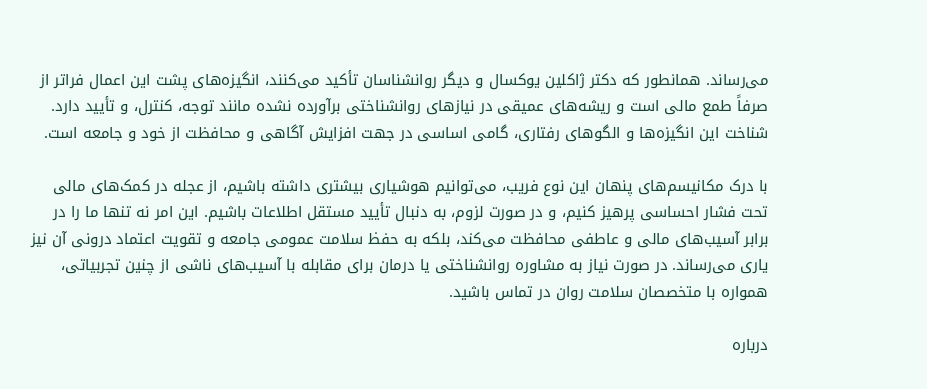می‌رساند. همانطور که دکتر ژاکلین یوکسال و دیگر روانشناسان تأکید می‌کنند، انگیزه‌های پشت این اعمال فراتر از صرفاً طمع مالی است و ریشه‌های عمیقی در نیازهای روانشناختی برآورده نشده مانند توجه، کنترل، و تأیید دارد. شناخت این انگیزه‌ها و الگوهای رفتاری، گامی اساسی در جهت افزایش آگاهی و محافظت از خود و جامعه است.

با درک مکانیسم‌های پنهان این نوع فریب، می‌توانیم هوشیاری بیشتری داشته باشیم، از عجله در کمک‌های مالی تحت فشار احساسی پرهیز کنیم، و در صورت لزوم، به دنبال تأیید مستقل اطلاعات باشیم. این امر نه تنها ما را در برابر آسیب‌های مالی و عاطفی محافظت می‌کند، بلکه به حفظ سلامت عمومی جامعه و تقویت اعتماد درونی آن نیز یاری می‌رساند. در صورت نیاز به مشاوره روانشناختی یا درمان برای مقابله با آسیب‌های ناشی از چنین تجربیاتی، همواره با متخصصان سلامت روان در تماس باشید.

درباره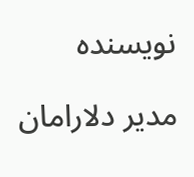نویسنده

مدیر دلارامان